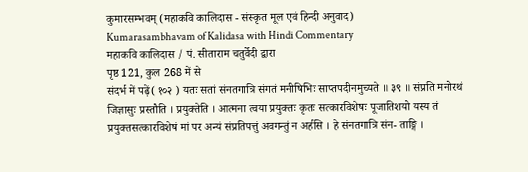कुमारसम्भवम् (महाकवि कालिदास - संस्कृत मूल एवं हिन्दी अनुवाद)
Kumarasambhavam of Kalidasa with Hindi Commentary
महाकवि कालिदास / पं. सीताराम चतुर्वेदी द्वारा
पृष्ठ 121, कुल 268 में से
संदर्भ में पढ़ें( १०२ ) यतः सतां संनतगात्रि संगतं मनीषिभिः साप्तपदीनमुच्यते ॥ ३९ ॥ संप्रति मनोरथं जिज्ञासुः प्रस्तौति । प्रयुक्तेति । आत्मना त्वया प्रयुक्तः कृतः सत्कारविशेषः पूजातिशयो यस्य तं प्रयुक्तसत्कारविशेषं मां पर अन्यं संप्रतिपत्तुं अवगन्तुं न अर्हसि । हे संनतगात्रि संन- ताङ्गि ।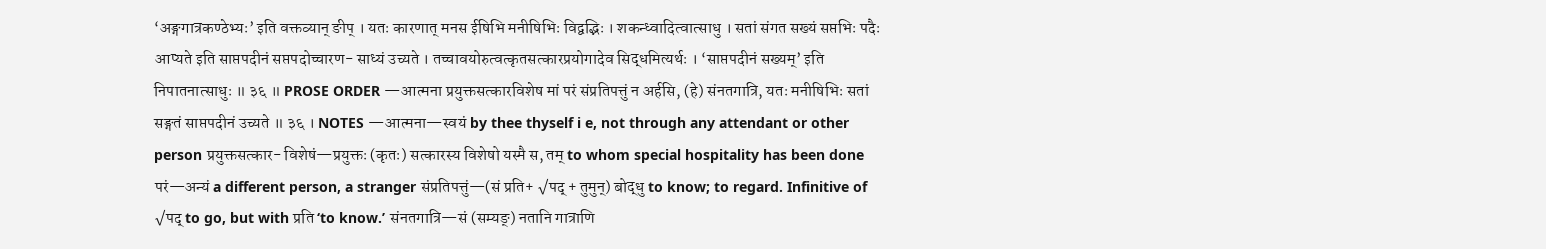‘अङ्गगात्रकण्ठेभ्यः’ इति वक्तव्यान् ङीप् । यतः कारणात् मनस ईषिभि मनीषिभिः विद्वद्भिः । शकन्ध्वादित्वात्साधु । सतां संगत सख्यं सप्तभिः पदैः आप्यते इति साप्तपदीनं सप्तपदोच्चारण- साध्यं उच्यते । तच्चावयोरुत्वत्कृतसत्कारप्रयोगादेव सिद्धमित्यर्थः । ‘साप्तपदीनं सख्यम्’ इति निपातनात्साधुः ॥ ३६ ॥ PROSE ORDER —आत्मना प्रयुक्तसत्कारविशेष मां परं संप्रतिपत्तुं न अर्हसि, (हे) संनतगात्रि, यतः मनीषिभिः सतां सङ्गतं साप्तपदीनं उच्यते ॥ ३६ । NOTES —आत्मना—स्वयं by thee thyself i e, not through any attendant or other person प्रयुक्तसत्कार- विशेषं—प्रयुक्तः (कृतः) सत्कारस्य विशेषो यस्मै स, तम् to whom special hospitality has been done परं—अन्यं a different person, a stranger संप्रतिपत्तुं—(सं प्रति+ √पद् + तुमुन्) बोद्धु to know; to regard. Infinitive of √पद् to go, but with प्रति ‘to know.’ संनतगात्रि—सं (सम्यङ्) नतानि गात्राणि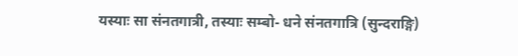यस्याः सा संनतगात्री, तस्याः सम्बो- धने संनतगात्रि (सुन्दराङ्गि)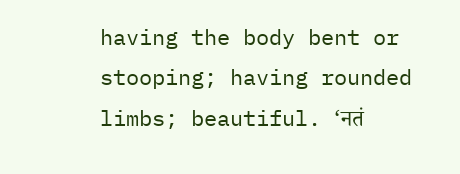having the body bent or stooping; having rounded limbs; beautiful. ‘नतं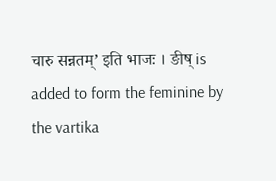चारु सन्नतम्’ इति भाजः । ङीष् is added to form the feminine by the vartika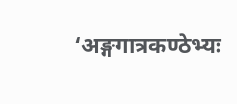‘अङ्गगात्रकण्ठेभ्यः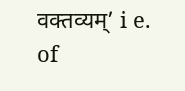वक्तव्यम्’ i e. of